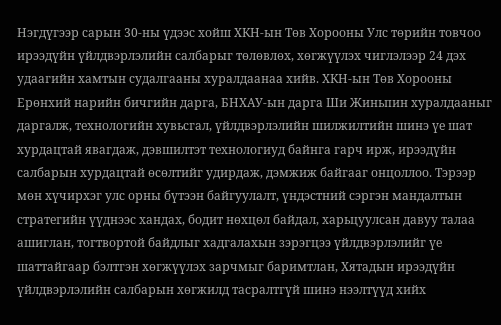Нэгдүгээр сарын 30-ны үдээс хойш ХКН-ын Төв Хорооны Улс төрийн товчоо ирээдүйн үйлдвэрлэлийн салбарыг төлөвлөх, хөгжүүлэх чиглэлээр 24 дэх удаагийн хамтын судалгааны хуралдаанаа хийв. ХКН-ын Төв Хорооны Ерөнхий нарийн бичгийн дарга, БНХАУ-ын дарга Ши Жиньпин хуралдааныг даргалж, технологийн хувьсгал, үйлдвэрлэлийн шилжилтийн шинэ үе шат хурдацтай явагдаж, дэвшилтэт технологиуд байнга гарч ирж, ирээдүйн салбарын хурдацтай өсөлтийг удирдаж, дэмжиж байгааг онцоллоо. Тэрээр мөн хүчирхэг улс орны бүтээн байгуулалт, үндэстний сэргэн мандалтын стратегийн үүднээс хандах, бодит нөхцөл байдал, харьцуулсан давуу талаа ашиглан, тогтвортой байдлыг хадгалахын зэрэгцээ үйлдвэрлэлийг үе шаттайгаар бэлтгэн хөгжүүлэх зарчмыг баримтлан, Хятадын ирээдүйн үйлдвэрлэлийн салбарын хөгжилд тасралтгүй шинэ нээлтүүд хийх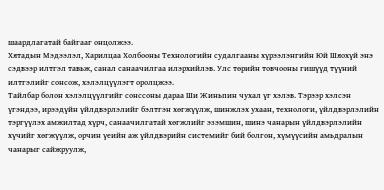шаардлагатай байгааг онцолжээ.
Хятадын Мэдээлэл, Харилцаа Холбооны Технологийн судалгааны хүрээлэнгийн Юй Шяохүй энэ сэдвээр илтгэл тавьж, санал санаачилгаа илэрхийлэв. Улс төрийн товчооны гишүүд түүний илтгэлийг сонсож, хэлэлцүүлэгт оролцжээ.
Тайлбар болон хэлэлцүүлгийг сонссоны дараа Ши Жиньпин чухал үг хэлэв. Тэрээр хэлсэн үгэндээ, ирээдүйн үйлдвэрлэлийг бэлтгэн хөгжүүлж, шинжлэх ухаан, технологи, үйлдвэрлэлийн тэргүүлэх амжилтад хүрч, санаачилгатай хөгжлийг эзэмшин, шинэ чанарын үйлдвэрлэлийн хүчийг хөгжүүлж, орчин үеийн аж үйлдвэрийн системийг бий болгон, хүмүүсийн амьдралын чанарыг сайжруулж,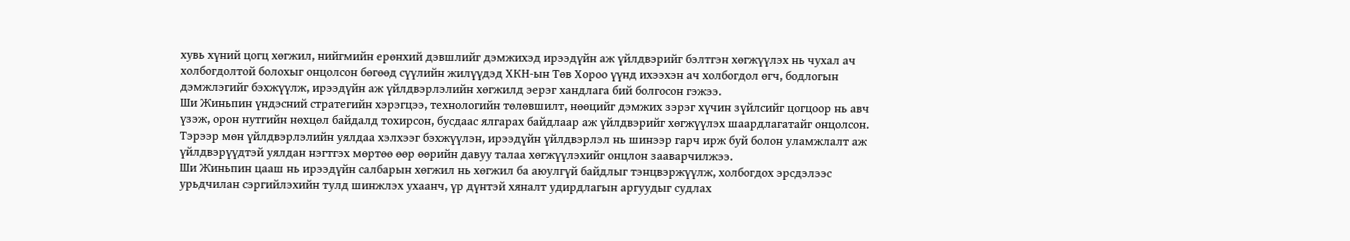хувь хүний цогц хөгжил, нийгмийн ерөнхий дэвшлийг дэмжихэд ирээдүйн аж үйлдвэрийг бэлтгэн хөгжүүлэх нь чухал ач холбогдолтой болохыг онцолсон бөгөөд сүүлийн жилүүдэд ХКН-ын Төв Хороо үүнд ихээхэн ач холбогдол өгч, бодлогын дэмжлэгийг бэхжүүлж, ирээдүйн аж үйлдвэрлэлийн хөгжилд эерэг хандлага бий болгосон гэжээ.
Ши Жиньпин үндэсний стратегийн хэрэгцээ, технологийн төлөвшилт, нөөцийг дэмжих зэрэг хүчин зүйлсийг цогцоор нь авч үзэж, орон нутгийн нөхцөл байдалд тохирсон, бусдаас ялгарах байдлаар аж үйлдвэрийг хөгжүүлэх шаардлагатайг онцолсон. Тэрээр мөн үйлдвэрлэлийн уялдаа хэлхээг бэхжүүлэн, ирээдүйн үйлдвэрлэл нь шинээр гарч ирж буй болон уламжлалт аж үйлдвэрүүдтэй уялдан нэгтгэх мөртөө өөр өөрийн давуу талаа хөгжүүлэхийг онцлон зааварчилжээ.
Ши Жиньпин цааш нь ирээдүйн салбарын хөгжил нь хөгжил ба аюулгүй байдлыг тэнцвэржүүлж, холбогдох эрсдэлээс урьдчилан сэргийлэхийн тулд шинжлэх ухаанч, үр дүнтэй хяналт удирдлагын аргуудыг судлах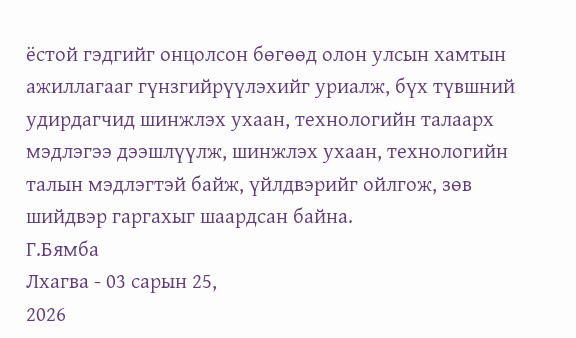ёстой гэдгийг онцолсон бөгөөд олон улсын хамтын ажиллагааг гүнзгийрүүлэхийг уриалж, бүх түвшний удирдагчид шинжлэх ухаан, технологийн талаарх мэдлэгээ дээшлүүлж, шинжлэх ухаан, технологийн талын мэдлэгтэй байж, үйлдвэрийг ойлгож, зөв шийдвэр гаргахыг шаардсан байна.
Г.Бямба
Лхагва - 03 сарын 25,
2026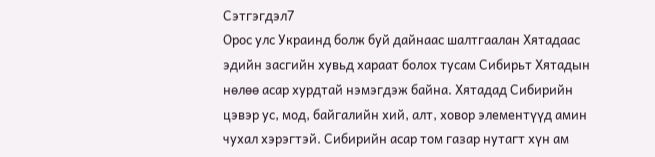Сэтгэгдэл7
Орос улс Украинд болж буй дайнаас шалтгаалан Хятадаас эдийн засгийн хувьд хараат болох тусам Сибирьт Хятадын нөлөө асар хурдтай нэмэгдэж байна. Хятадад Сибирийн цэвэр ус, мод, байгалийн хий, алт, ховор элементүүд амин чухал хэрэгтэй. Сибирийн асар том газар нутагт хүн ам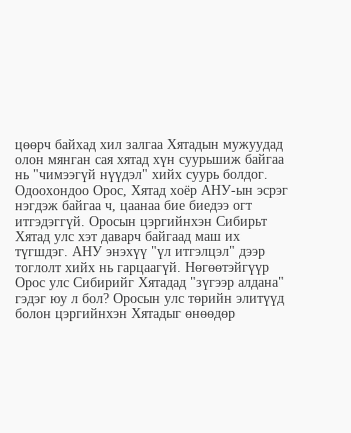цөөрч байхад хил залгаа Хятадын мужуудад олон мянган сая хятад хүн суурьшиж байгаа нь "чимээгүй нүүдэл" хийх суурь болдог. Одоохондоо Орос, Хятад хоёр АНУ-ын эсрэг нэгдэж байгаа ч, цаанаа бие биедээ огт итгэдэггүй. Оросын цэргийнхэн Сибирьт Хятад улс хэт даварч байгаад маш их түгшдэг. АНУ энэхүү "үл итгэлцэл" дээр тоглолт хийх нь гарцаагүй. Нөгөөтэйгүүр Орос улс Сибирийг Хятадад "зүгээр алдана" гэдэг юу л бол? Оросын улс төрийн элитүүд болон цэргийнхэн Хятадыг өнөөдөр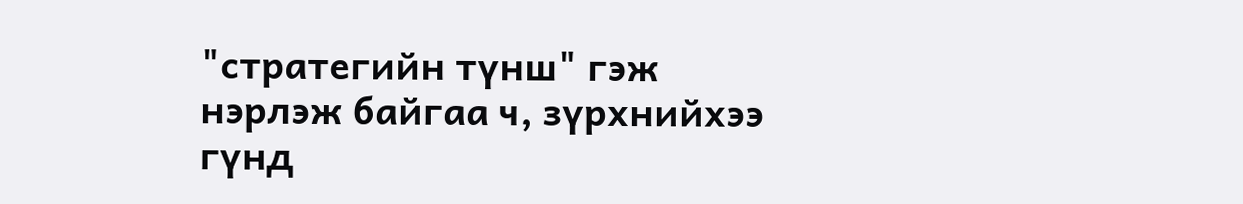"стратегийн түнш" гэж нэрлэж байгаа ч, зүрхнийхээ гүнд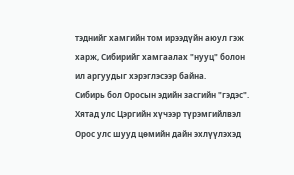тэднийг хамгийн том ирээдүйн аюул гэж харж, Сибирийг хамгаалах "нууц" болон ил аргуудыг хэрэглэсээр байна.
Сибирь бол Оросын эдийн засгийн "гэдэс". Хятад улс Цэргийн хүчээр түрэмгийлвэл Орос улс шууд цөмийн дайн эхлүүлэхэд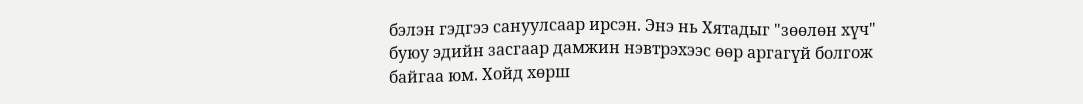бэлэн гэдгээ сануулсаар ирсэн. Энэ нь Хятадыг "зөөлөн хүч" буюу эдийн засгаар дамжин нэвтрэхээс өөр аргагүй болгож байгаа юм. Хойд хөрш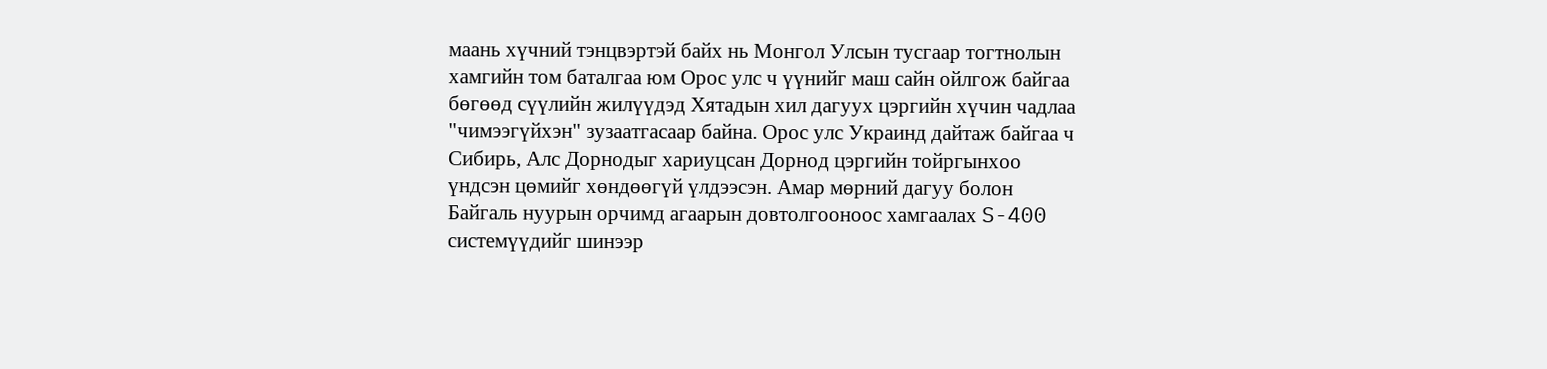маань хүчний тэнцвэртэй байх нь Монгол Улсын тусгаар тогтнолын хамгийн том баталгаа юм Орос улс ч үүнийг маш сайн ойлгож байгаа бөгөөд сүүлийн жилүүдэд Хятадын хил дагуух цэргийн хүчин чадлаа "чимээгүйхэн" зузаатгасаар байна. Орос улс Украинд дайтаж байгаа ч Сибирь, Алс Дорнодыг хариуцсан Дорнод цэргийн тойргынхоо үндсэн цөмийг хөндөөгүй үлдээсэн. Амар мөрний дагуу болон Байгаль нуурын орчимд агаарын довтолгооноос хамгаалах S-400 системүүдийг шинээр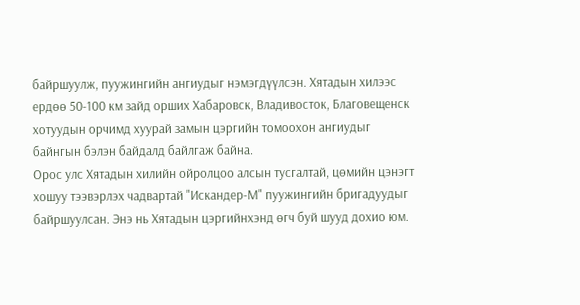байршуулж, пуужингийн ангиудыг нэмэгдүүлсэн. Хятадын хилээс ердөө 50-100 км зайд орших Хабаровск, Владивосток, Благовещенск хотуудын орчимд хуурай замын цэргийн томоохон ангиудыг байнгын бэлэн байдалд байлгаж байна.
Орос улс Хятадын хилийн ойролцоо алсын тусгалтай, цөмийн цэнэгт хошуу тээвэрлэх чадвартай "Искандер-М" пуужингийн бригадуудыг байршуулсан. Энэ нь Хятадын цэргийнхэнд өгч буй шууд дохио юм.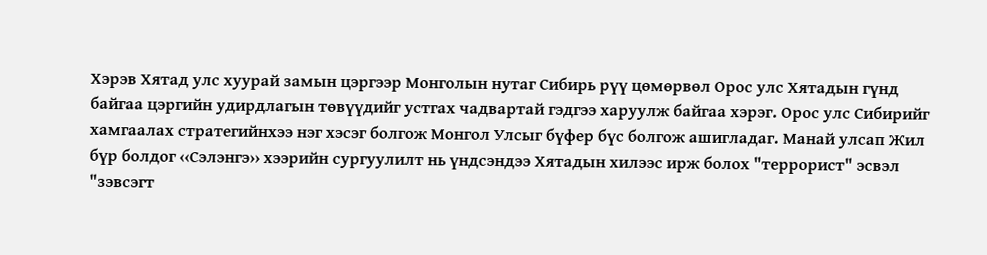Хэрэв Хятад улс хуурай замын цэргээр Монголын нутаг Сибирь рүү цөмөрвөл Орос улс Хятадын гүнд байгаа цэргийн удирдлагын төвүүдийг устгах чадвартай гэдгээ харуулж байгаа хэрэг. Орос улс Сибирийг хамгаалах стратегийнхээ нэг хэсэг болгож Монгол Улсыг бүфер бүс болгож ашигладаг. Манай улсап Жил бүр болдог ‹‹Сэлэнгэ›› хээрийн сургуулилт нь үндсэндээ Хятадын хилээс ирж болох "террорист" эсвэл "зэвсэгт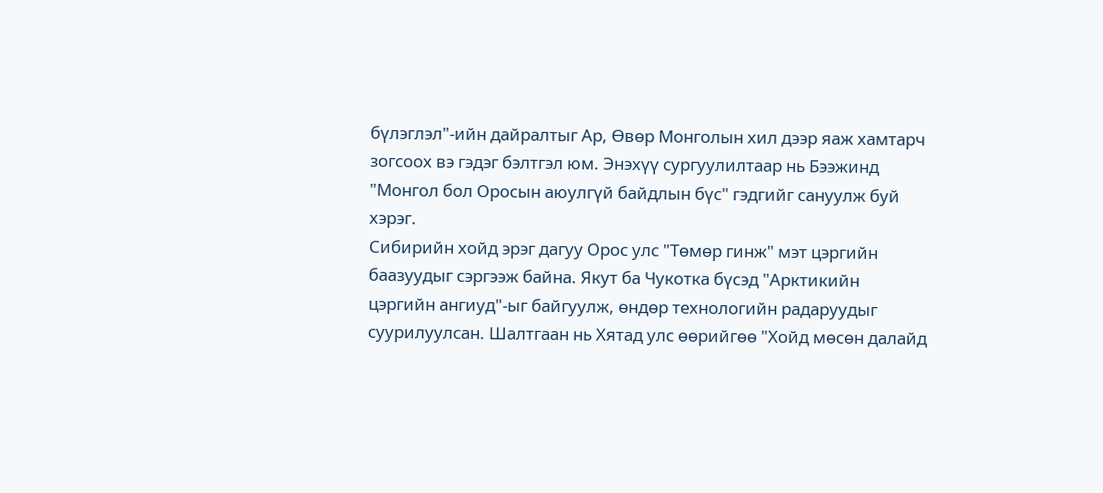бүлэглэл"-ийн дайралтыг Ар, Өвөр Монголын хил дээр яаж хамтарч зогсоох вэ гэдэг бэлтгэл юм. Энэхүү сургуулилтаар нь Бээжинд "Монгол бол Оросын аюулгүй байдлын бүс" гэдгийг сануулж буй хэрэг.
Сибирийн хойд эрэг дагуу Орос улс "Төмөр гинж" мэт цэргийн баазуудыг сэргээж байна. Якут ба Чукотка бүсэд "Арктикийн цэргийн ангиуд"-ыг байгуулж, өндөр технологийн радаруудыг суурилуулсан. Шалтгаан нь Хятад улс өөрийгөө "Хойд мөсөн далайд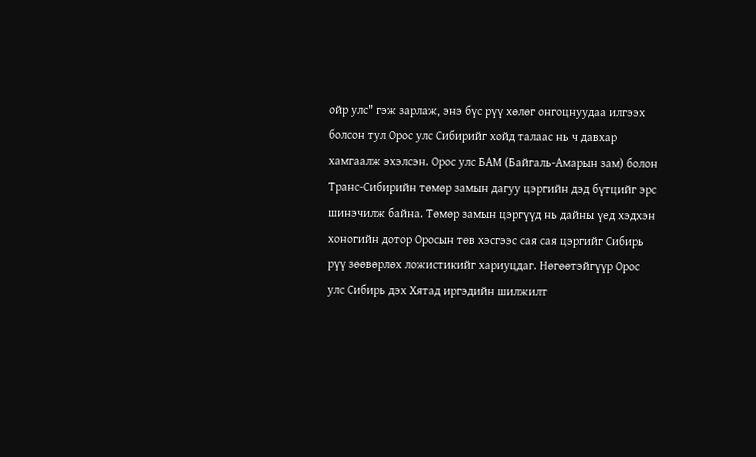ойр улс" гэж зарлаж, энэ бүс рүү хөлөг онгоцнуудаа илгээх болсон тул Орос улс Сибирийг хойд талаас нь ч давхар хамгаалж эхэлсэн. Орос улс БАМ (Байгаль-Амарын зам) болон Транс-Сибирийн төмөр замын дагуу цэргийн дэд бүтцийг эрс шинэчилж байна. Төмөр замын цэргүүд нь дайны үед хэдхэн хоногийн дотор Оросын төв хэсгээс сая сая цэргийг Сибирь рүү зөөвөрлөх ложистикийг хариуцдаг. Нөгөөтэйгүүр Орос улс Сибирь дэх Хятад иргэдийн шилжилт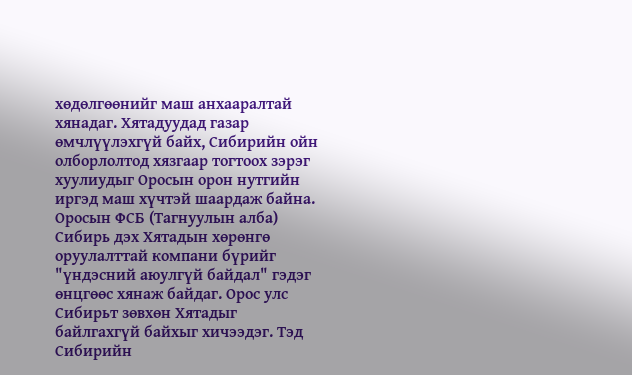хөдөлгөөнийг маш анхааралтай хянадаг. Хятадуудад газар өмчлүүлэхгүй байх, Сибирийн ойн олборлолтод хязгаар тогтоох зэрэг хуулиудыг Оросын орон нутгийн иргэд маш хүчтэй шаардаж байна.
Оросын ФСБ (Тагнуулын алба) Сибирь дэх Хятадын хөрөнгө оруулалттай компани бүрийг "үндэсний аюулгүй байдал" гэдэг өнцгөөс хянаж байдаг. Орос улс Сибирьт зөвхөн Хятадыг байлгахгүй байхыг хичээдэг. Тэд Сибирийн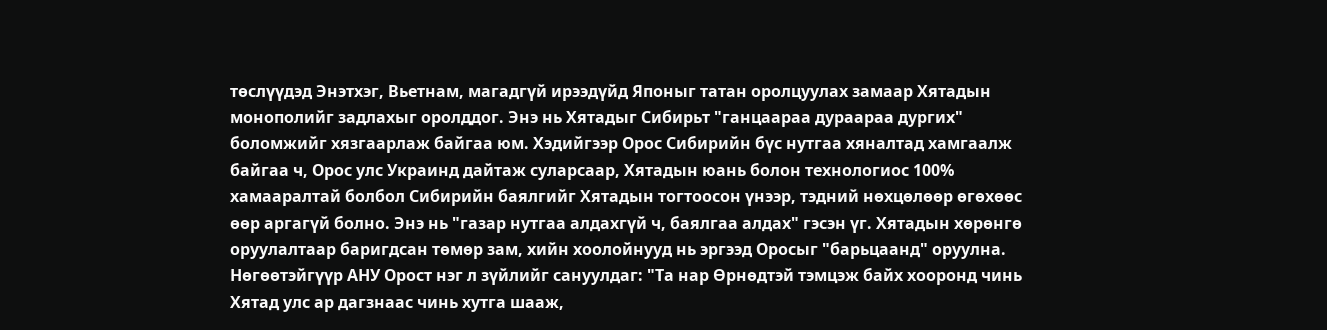төслүүдэд Энэтхэг, Вьетнам, магадгүй ирээдүйд Японыг татан оролцуулах замаар Хятадын монополийг задлахыг оролддог. Энэ нь Хятадыг Сибирьт "ганцаараа дураараа дургих" боломжийг хязгаарлаж байгаа юм. Хэдийгээр Орос Сибирийн бүс нутгаа хяналтад хамгаалж байгаа ч, Орос улс Украинд дайтаж суларсаар, Хятадын юань болон технологиос 100% хамааралтай болбол Сибирийн баялгийг Хятадын тогтоосон үнээр, тэдний нөхцөлөөр өгөхөөс өөр аргагүй болно. Энэ нь "газар нутгаа алдахгүй ч, баялгаа алдах" гэсэн үг. Хятадын хөрөнгө оруулалтаар баригдсан төмөр зам, хийн хоолойнууд нь эргээд Оросыг "барьцаанд" оруулна.
Нөгөөтэйгүүр АНУ Орост нэг л зүйлийг сануулдаг: "Та нар Өрнөдтэй тэмцэж байх хооронд чинь Хятад улс ар дагзнаас чинь хутга шааж,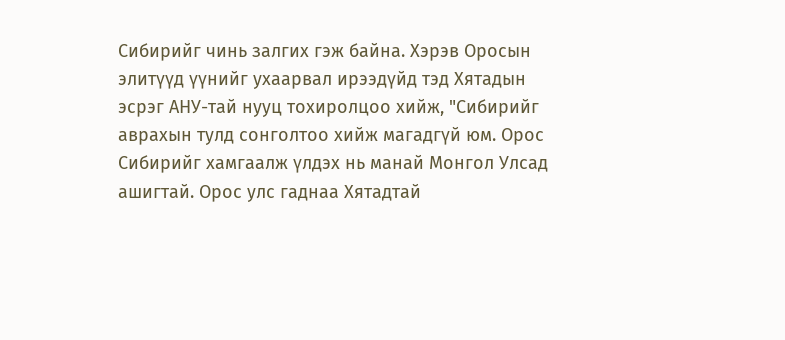Сибирийг чинь залгих гэж байна. Хэрэв Оросын элитүүд үүнийг ухаарвал ирээдүйд тэд Хятадын эсрэг АНУ-тай нууц тохиролцоо хийж, "Сибирийг аврахын тулд сонголтоо хийж магадгүй юм. Орос Сибирийг хамгаалж үлдэх нь манай Монгол Улсад ашигтай. Орос улс гаднаа Хятадтай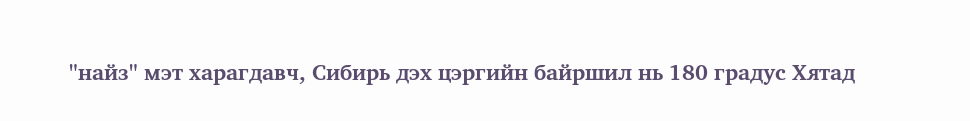"найз" мэт харагдавч, Сибирь дэх цэргийн байршил нь 180 градус Хятад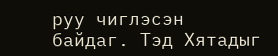руу чиглэсэн байдаг. Тэд Хятадыг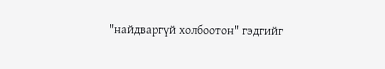"найдваргүй холбоотон" гэдгийг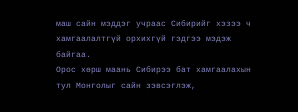маш сайн мэддэг учраас Сибирийг хэзээ ч хамгаалалтгүй орхихгүй гэдгээ мэдэж байгаа.
Орос хөрш маань Сибирээ бат хамгаалахын тул Монголыг сайн зэвсэглэж,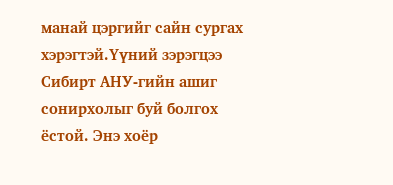манай цэргийг сайн сургах хэрэгтэй.Үүний зэрэгцээ Сибирт АНУ-гийн ашиг сонирхолыг буй болгох ёстой. Энэ хоёр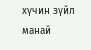хүчин зүйл манай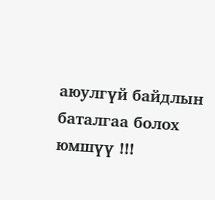аюулгүй байдлын баталгаа болох юмшүү !!!